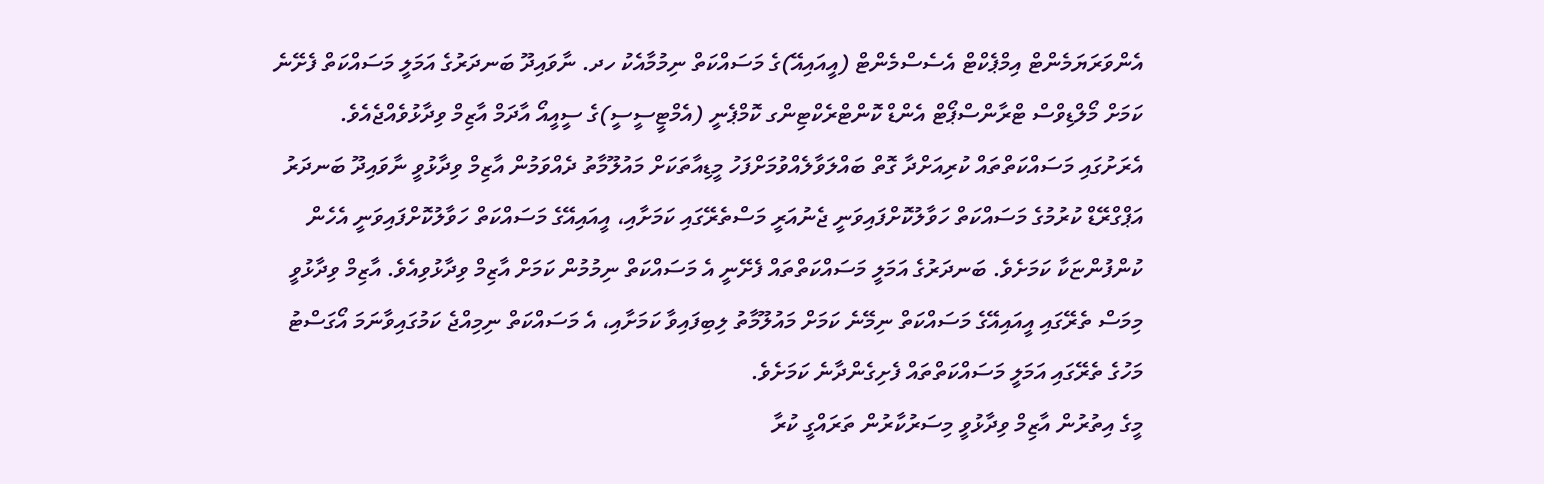އެންވަރަޔަމެންޓް އިމްޕެކްޓް އެސެސްމެންޓް (އީއައިއޭ)ގެ މަސައްކަތް ނިމުމާއެކު ހދ. ނާވައިދޫ ބަނދަރުގެ އަމަލީ މަސައްކަތް ފެށޭނެ ކަމަށް މޯލްޑިވްސް ޓްރާންސްޕޯޓް އެންޑް ކޮންޓްރެކްޓިންގ ކޮމްޕެނީ (އެމްޓީސީސީ)ގެ ސީއީއޯ އާދަމް އާޒިމް ވިދާޅުވެއްޖެއެވެ.
އެރަށުގައި މަސައްކަތްތައް ކުރިއަށްދާ ގޮތް ބައްލަވާލެއްވުމަށްފަހު މީޑިއާތަކަށް މައުލޫމާތު ދެއްވަމުން އާޒިމް ވިދާޅުވީ ނާވައިދޫ ބަނދަރު އަޕްގްރޭޑް ކުރުމުގެ މަސައްކަތް ހަވާލުކޮށްފައިވަނީ ޖެނުއަރީ މަސްތެރޭގައި ކަމަށާއި، އީއައިއޭގެ މަސައްކަތް ހަވާލުކޮށްފައިވަނީ އެހެން ކުންފުންޏަކާ ކަމަށެވެ. ބަނދަރުގެ އަމަލީ މަސައްކަތްތައް ފެށޭނީ އެ މަސައްކަތް ނިމުމުން ކަމަށް އާޒިމް ވިދާޅުވިއެވެ. އާޒިމް ވިދާޅުވީ މިމަސް ތެރޭގައި އީއައިއޭގެ މަސައްކަތް ނިމޭނެ ކަމަށް މައުލޫމާތު ލިބިފައިވާ ކަމަށާއި، އެ މަސައްކަތް ނިމިއްޖެ ކަމުގައިވާނަމަ އޯގަސްޓު މަހުގެ ތެރޭގައި އަމަލީ މަސައްކަތްތައް ފެށިގެންދާނެ ކަމަށެވެ.
މީގެ އިތުރުން އާޒިމް ވިދާޅުވީ މިސަރުކާރުން ތަރައްގީ ކުރާ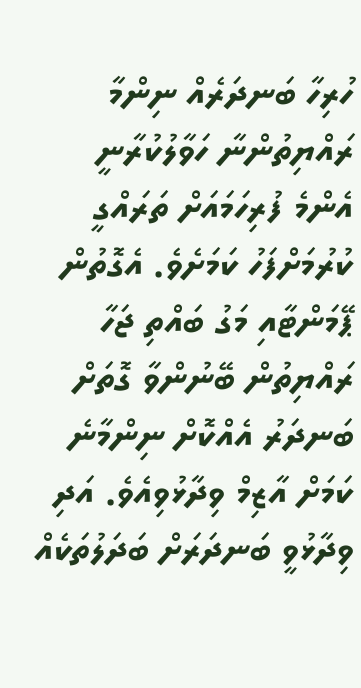ހުރިހާ ބަނދަރެއް ނިންމާ ރައްޔިތުންނާ ހަވާލުކުރާނީ އެންމެ ފުރިހަމައަށް ތަރައްގީ ކުރުމަށްފަހު ކަމަށެވެ. އެގޮތުން ޕޭމަންޓާއި މަގު ބައްތި ޖަހާ ރައްޔިތުން ބޭނުންވާ ގޮތަށް ބަނދަރު އެއްކޮށް ނިންމާނެ ކަމަށް އާޒިމް ވިދާޅުވިއެވެ. އަދި ވިދާޅުވީ ބަނދަރަށް ބަދަލުތަކެއް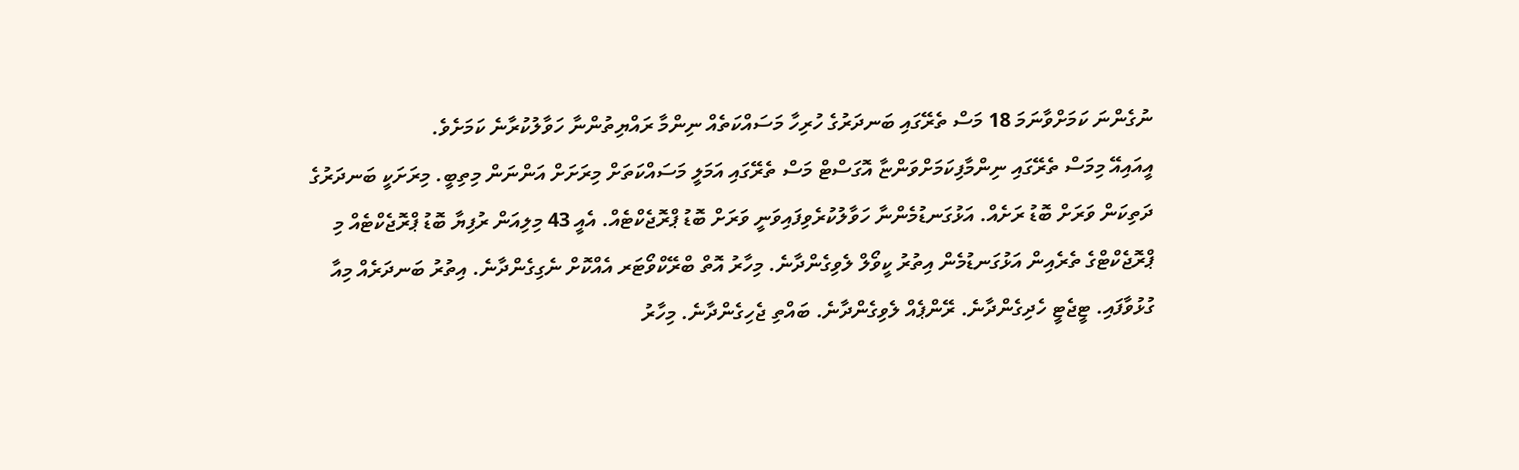ނުގެންނަ ކަމަށްވާނަމަ 18 މަސް ތެރޭގައި ބަނދަރުގެ ހުރިހާ މަސައްކަތެއް ނިންމާ ރައްޔިތުންނާ ހަވާލުކުރާނެ ކަމަށެވެ.
އީއައިއޭ މިމަސް ތެރޭގައި ނިންމާފިކަމަށްވަންޏާ އޮގަސްޓް މަސް ތެރޭގައި އަމަލީ މަސައްކަތަށް މިރަށަށް އަންނަން މިތިބީ. މިރަށަކީ ބަނދަރުގެ ދަތިކަން ވަރަށް ބޮޑު ރަށެއް. އަޅުގަނޑުމެންނާ ހަވާލުކުރެވިފައިވަނީ ވަރަށް ބޮޑު ޕްރޮޖެކްޓެއް. އެއީ 43 މިލިއަން ރުފިޔާ ބޮޑު ޕްރޮޖެކްޓެއް މި ޕްރޮޖެކްޓްގެ ތެރެއިން އަޅުގަނޑުމެން އިތުރު ކީވޯލް ލެވިގެންދާނެ. މިހާރު އޮތް ބްރޭކްވޯޓަރ އެއްކޮށް ނެގިގެންދާނެ. އިތުރު ބަނދަރެއް މިއާ ގުޅުވާފައި. ޓީޖެޓީ ހެދިގެންދާނެ. ރޭންޕެއް ލެވިގެންދާނެ. ބައްތި ޖެހިގެންދާނެ. މިހާރު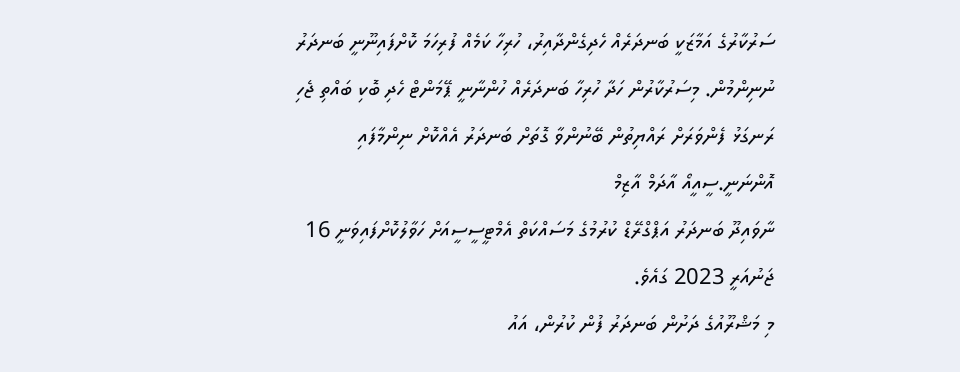ސަރުކާރުގެ އަމާޒަކީ ބަނދަރެއް ހެދިގެންދާއިރު، ހުރިހާ ކަމެއް ފުރިހަމަ ކޮށްފައިނޫނީ ބަނދަރު ނުނިންމުން. މިސަރުކާރުން ހަދާ ހުރިހާ ބަނދަރެއް ހުންނާނީ ޕޭމަންޓް ހެދި ބޮކި ބައްތި ޖެހި ރަނގަޅު ފެންވަރަށް ރައްޔިތުން ބޭނުންވާ ގޮތަށް ބަނދަރު އެއްކޮށް ނިންމާފައި އޮންނަނީ.ސީއީއޯ އާދަމް އާޒިމް
ނާވައިދޫ ބަނދަރު އަޕްގްރޭޑް ކުރުމުގެ މަސައްކަތް އެމްޓީސީސީއަށް ހަވާލުކޮށްފައިވަނީ 16 ޖަނުއަރީ 2023 ގައެވެ.
މި މަޝްރޫއުގެ ދަށުން ބަނދަރު ފުން ކުރުން، އައު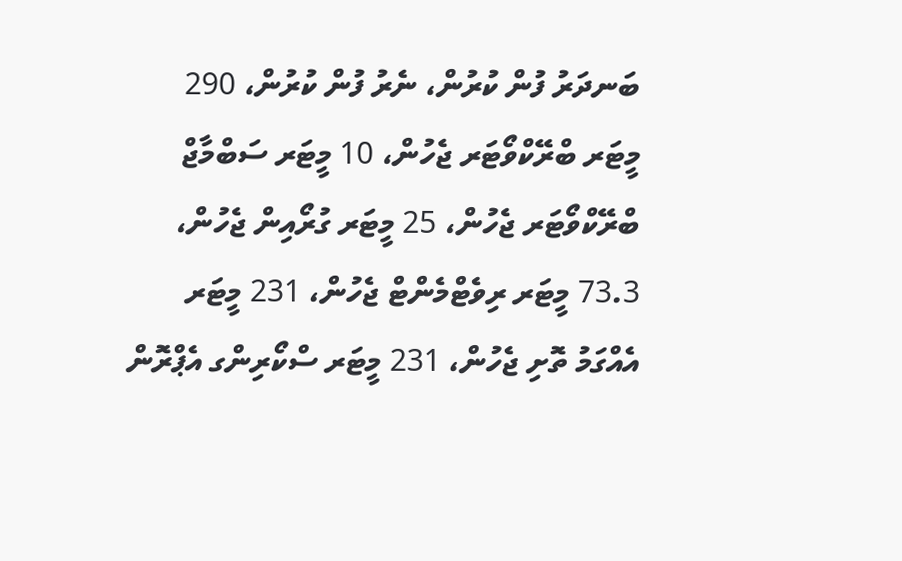ބަނދަރު ފުން ކުރުން، ނެރު ފުން ކުރުން، 290 މީޓަރ ބްރޭކްވޯޓަރ ޖެހުން، 10 މީޓަރ ސަބްމާޖް ބްރޭކްވޯޓަރ ޖެހުން، 25 މީޓަރ ގުރޯއިން ޖެހުން، 73.3 މީޓަރ ރިވެޓްމެންޓް ޖެހުން، 231 މީޓަރ އެއްގަމު ތޮށި ޖެހުން، 231 މީޓަރ ސްކޯރިންގ އެޕްރޮން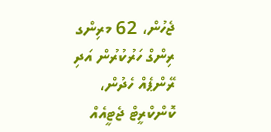ޖެހުން، 62 މރިންގ ރިންގް ހަރުކުރުން އަދި ރޭންޕެއް ހެދުން، ކޮންކްރީޓް ޖެޓީއެއް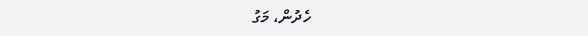ހެދުން، މަގު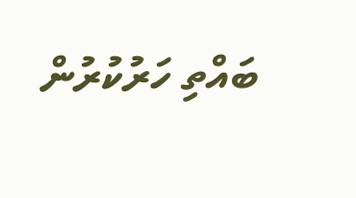ބައްތި ހަރުކުރުން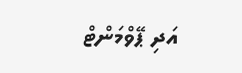އަދި ޕޭވްމަންޓް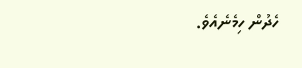ހެދުން ހިމެނެއެވެ.